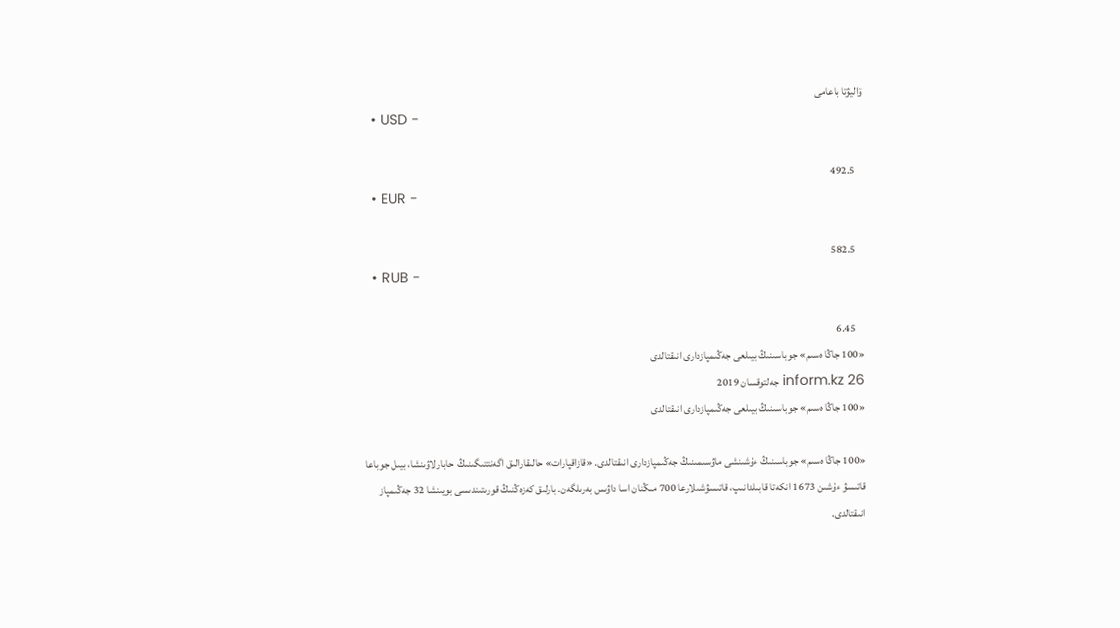ۆاليۋتا باعامى
  • USD -

    492.5
  • EUR -

    582.5
  • RUB -

    6.45
«100 جاڭا ەسىم» جوباسىنىڭ بيىلعى جەڭىمپازدارى انىقتالدى
inform.kz 26 جەلتوقسان 2019
«100 جاڭا ەسىم» جوباسىنىڭ بيىلعى جەڭىمپازدارى انىقتالدى

«100 جاڭا ەسىم» جوباسىنىڭ ءۇشىنشى ماۋسىمىنىڭ جەڭىمپازدارى انىقتالدى. «قازاقپارات» حالىقارالىق اگەنتتىگىنىڭ  حابارلاۋىنشا، بيىل جوباعا قاتىسۋ ءۇشىن 1673 انكەتا قابىلدانىپ، قاتىسۋشىلارعا 700 مىڭنان اسا داۋىس بەرىلگەن. بارلىق كەزەڭنىڭ قورىتىندىسى بويىنشا 32 جەڭىمپاز انىقتالدى.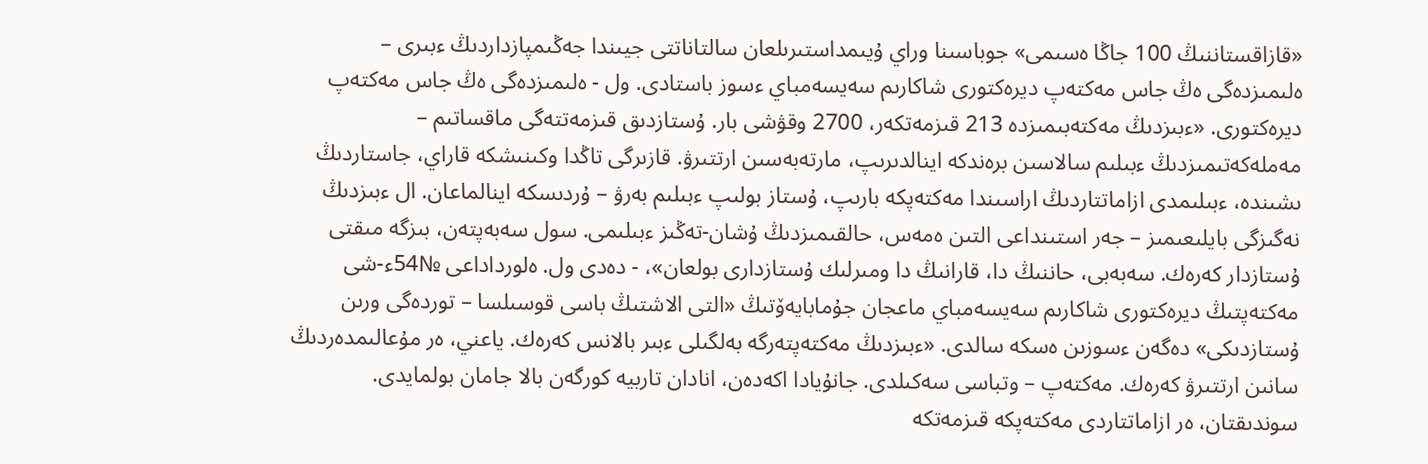«قازاقستاننىڭ 100 جاڭا ەسىمى» جوباسىنا وراي ۇيىمداستىرىلعان سالتاناتتى جيىندا جەڭىمپازداردىڭ ءبىرى – ەلىمىزدەگى ەڭ جاس مەكتەپ ديرەكتورى شاكارىم سەيسەمباي ءسوز باستادى. ول - ەلىمىزدەگى ەڭ جاس مەكتەپ ديرەكتورى. «ءبىزدىڭ مەكتەبىمىزدە 213 قىزمەتكەر، 2700 وقۋشى بار. ۇستازدىق قىزمەتتەگى ماقساتىم – مەملەكەتىمىزدىڭ ءبىلىم سالاسىن برەندكە اينالدىرىپ، مارتەبەسىن ارتتىرۋ. قازىرگى تاڭدا وكىنىشكە قاراي، جاستاردىڭ ىشىندە، ءبىلىمدى ازاماتتاردىڭ اراسىندا مەكتەپكە بارىپ، ۇستاز بولىپ ءبىلىم بەرۋ – ۇردىسكە اينالماعان. ال ءبىزدىڭ نەگىزگى بايلىعىمىز – جەر استىنداعى التىن ەمەس، حالقىمىزدىڭ ۇشان-تەڭىز ءبىلىمى. سول سەبەپتەن، بىزگە مىقتى ۇستازدار كەرەك. سەبەبى، حاننىڭ دا، قارانىڭ دا ومىرلىك ۇستازدارى بولعان»، - دەدى ول. ەلورداداعى №54ء-شى مەكتەپتىڭ ديرەكتورى شاكارىم سەيسەمباي ماعجان جۇمابايەۆتىڭ «التى الاشتىڭ باسى قوسىلسا – توردەگى ورىن ۇستازدىكى» دەگەن ءسوزىن ەسكە سالدى. «ءبىزدىڭ مەكتەپتەرگە بەلگىلى ءبىر بالانس كەرەك. ياعني، ەر مۇعالىمدەردىڭ سانىن ارتتىرۋ كەرەك. مەكتەپ – وتباسى سەكىلدى. جانۇيادا اكەدەن، انادان تاربيە كورگەن بالا جامان بولمايدى. سوندىقتان، ەر ازاماتتاردى مەكتەپكە قىزمەتكە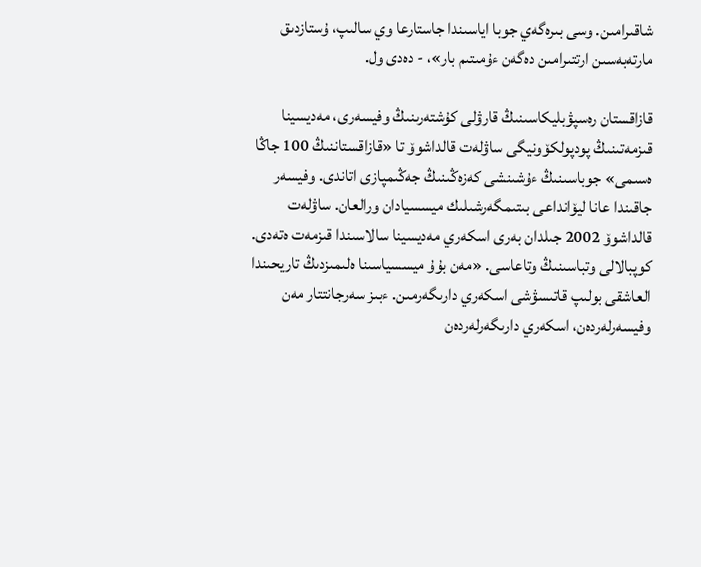شاقىرامىن. وسى بىرەگەي جوبا اياسىندا جاستارعا وي سالىپ، ۇستازدىق مارتەبەسىن ارتتىرامىن دەگەن ءۇمىتىم بار»، - دەدى ول.

قازاقستان رەسپۋبليكاسىنىڭ قارۋلى كۇشتەرىنىڭ وفيسەرى، مەديسينا قىزمەتىنىڭ پودپولكۆونيگى ساۋلەت قالداشوۆ تا «قازاقستاننىڭ 100 جاڭا ەسىمى» جوباسىنىڭ ءۇشىنشى كەزەڭىنىڭ جەڭىمپازى اتاندى. وفيسەر جاقىندا عانا ليۆانداعى بىتىمگەرشىلىك ميسسيادان ورالعان. ساۋلەت قالداشوۆ 2002 جىلدان بەرى اسكەري مەديسينا سالاسىندا قىزمەت ەتەدى. كوپبالالى وتباسىنىڭ وتاعاسى. «مەن بۇۇ ميسسياسىنا ەلىمىزدىڭ تاريحىندا العاشقى بولىپ قاتىسۋشى اسكەري دارىگەرمىن. ءبىز سەرجانتتار مەن وفيسەرلەردەن، اسكەري دارىگەرلەردەن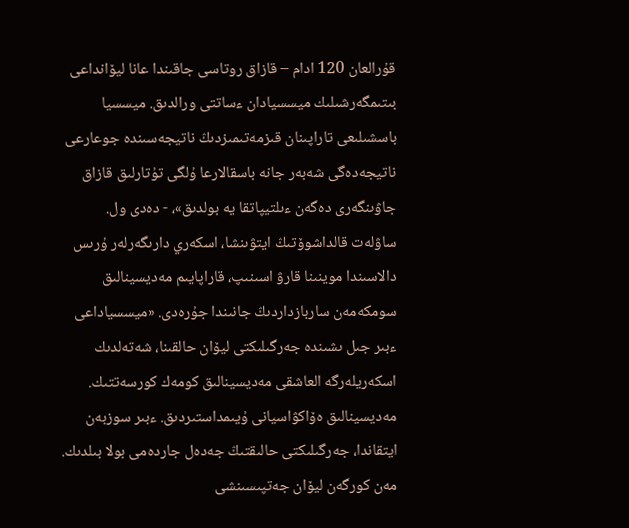قۇرالعان 120 ادام – قازاق روتاسى جاقىندا عانا ليۆانداعى بىتىمگەرشىلىك ميسسيادان ءساتتى ورالدىق. ميسسيا باسشىلىعى تاراپىنان قىزمەتىمىزدىڭ ناتيجەسىندە جوعارعى ناتيجەدەگى شەبەر جانە باسقالارعا ۇلگى تۇتارلىق قازاق جاۋىنگەرى دەگەن ءىلتيپاتقا يە بولدىق»، - دەدى ول. ساۋلەت قالداشوۆتىڭ ايتۋىنشا، اسكەري دارىگەرلەر ۇرىس دالاسىندا موينىنا قارۋ اسىنىپ، قاراپايىم مەديسينالىق سومكەمەن ساربازداردىڭ جانىندا جۇرەدى. «ميسسياداعى ءبىر جىل ىشىندە جەرگىلىكتى ليۆان حالقىنا، شەتەلدىك اسكەريلەرگە العاشقى مەديسينالىق كومەك كورسەتتىك. مەديسينالىق ەۆاكۋاسيانى ۇيىمداستىردىق. ءبىر سوزبەن ايتقاندا، جەرگىلىكتى حالىقتىڭ جەدەل جاردەمى بولا بىلدىك. مەن كورگەن ليۆان جەتپىسىنشى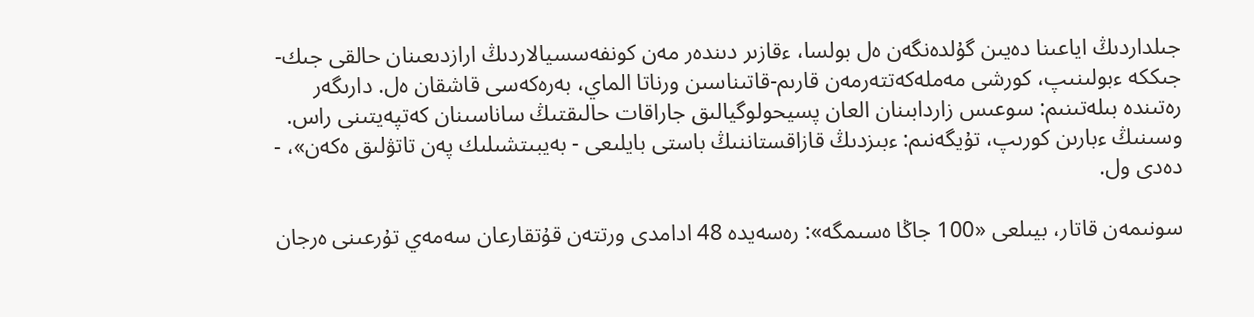جىلداردىڭ اياعىنا دەيىن گۇلدەنگەن ەل بولسا، ءقازىر دىندەر مەن كونفەسسيالاردىڭ ارازدىعىنان حالقى جىك-جىككە ءبولىنىپ، كورشى مەملەكەتتەرمەن قارىم-قاتىناسىن ورناتا الماي، بەرەكەسى قاشقان ەل. دارىگەر رەتىندە بىلەتىنىم: سوعىس زاردابىنان العان پسيحولوگيالىق جاراقات حالىقتىڭ ساناسىنان كەتپەيتىنى راس. وسىنىڭ ءبارىن كورىپ، تۇيگەنىم: ءبىزدىڭ قازاقستاننىڭ باستى بايلىعى - بەيبىتشىلىك پەن تاتۋلىق ەكەن»، - دەدى ول.

سونىمەن قاتار، بيىلعى «100 جاڭا ەسىمگە»: رەسەيدە 48 ادامدى ورتتەن قۇتقارعان سەمەي تۇرعىنى ەرجان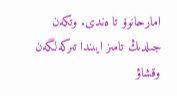امارحانوۆ تا ەندى. وتكەن جىلدىڭ تامىز ايىندا تىركەلگەن وقشاۋ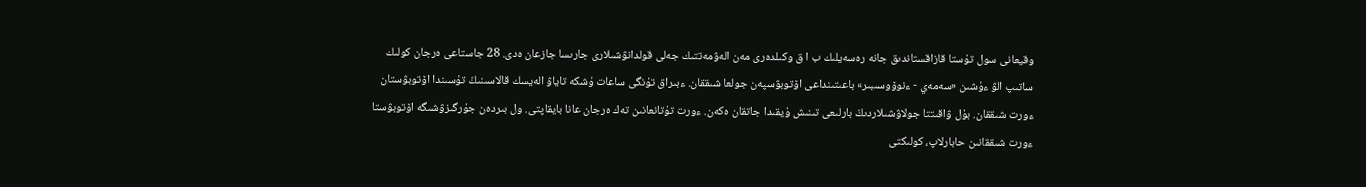وقيعانى سول تۇستا قازاقستاندىق جانە رەسەيلىك ب ا ق وكىلدەرى مەن الەۋمەتتىك جەلى قولدانۋشىلارى جارىسا جازعان ەدى. 28 جاستاعى ەرجان كولىك ساتىپ الۋ ءۇشىن «سەمەي - ءنوۆوسىبىر» باعىتىنداعى اۆتوبۋسپەن جولعا شىققان. ءبىراق تۇنگى ساعات ۇشكە تاياۋ الەيسك قالاسىنىڭ تۇسىندا اۆتوبۋستان ءورت شىققان. بۇل ۋاقىتتا جولاۋشىلاردىڭ بارلىعى تىنىش ۇيقىدا جاتقان ەكەن. ءورت تۇتانعانىن تەك ەرجان عانا بايقاپتى. ول بىردەن جۇرگىزۋشىگە اۆتوبۋستا ءورت شىققانىن حابارلاپ، كولىكتى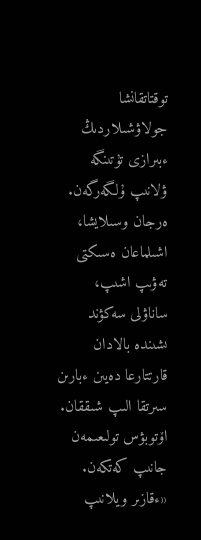توقتاتقانشا جولاۋشىلاردىڭ ءبىرازى تۇتىنگە ۋلانىپ ۇلگەرگەن. ەرجان وسىلايشا، اشىلماعان ەسىكتى تەۋىپ اشىپ، ساناۋلى سەكۋند ىشىندە بالادان قارتتارعا دەيىن ءبارىن سىرتقا الىپ شىققان. اۆتوبۋس تولىعىمەن جانىپ كەتكەن. «ءقازىر ويلانىپ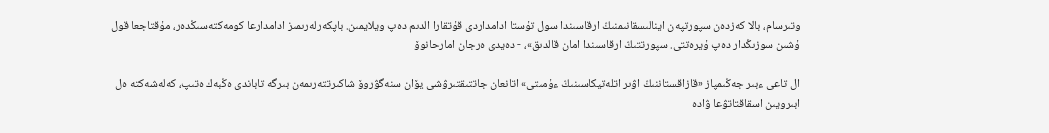وتىرسام، بالا كەزدەن سپورتپەن اينالىسقانىمنىڭ ارقاسىندا سول تۇستا ادامداردى قۇتقارا الدىم دەپ ويلايمىن. باپكەرلەرىمىز ادامدارعا كومەكتەسىڭدەر، مۇقتاجعا قول ۇشىن سوزىڭدار دەپ ۇيرەتتى. سپورتتىڭ ارقاسىندا امان قالدىق»، - دەيدى ەرجان امارحانوۆ

ال تاعى ءبىر جەڭىمپاز «قازاقستاننىڭ اۋىر اتلەتيكاسىنىڭ ءۇمىتى» اتانعان جاتتىقتىرۋشى يۆان سنەگۋروۆ شاكىرتتەرىمەن بىرگە تاباندى ەڭبەك ەتىپ، كەلەشەكتە ەل ابىرويىن اسقاقتاتۋعا ۋادە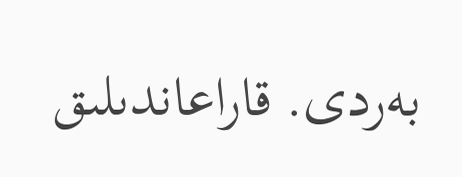بەردى. قاراعاندىلىق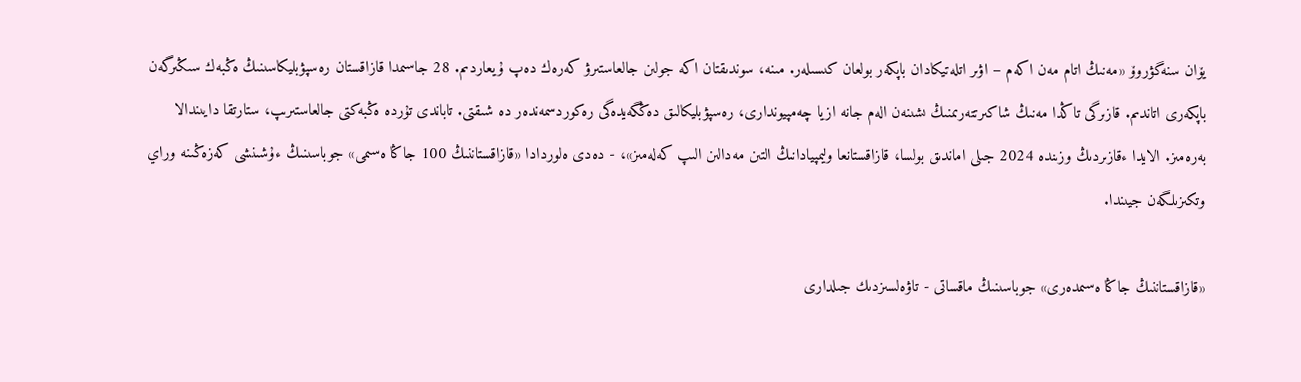يۆان سنەگۋروۆ «مەنىڭ اتام مەن اكەم – اۋىر اتلەتيكادان باپكەر بولعان كىسىلەر. مىنە، سوندىقتان اكە جولىن جالعاستىرۋ كەرەك دەپ ۇيعاردىم. 28 جاسىمدا قازاقستان رەسپۋبليكاسىنىڭ ەڭبەك سىڭىرگەن باپكەرى اتاندىم. قازىرگى تاڭدا مەنىڭ شاكىرتتەرىمنىڭ ىشىنەن الەم جانە ازيا چەمپيوندارى، رەسپۋبليكالىق دەڭگەيدەگى رەكوردسمەندەر دە شىقتى. تاباندى تۇردە ەڭبەكتى جالعاستىرىپ، ستارتقا دايىندالا بەرەمىز. الايدا ءقازىردىڭ وزىندە 2024 جىلى اماندىق بولسا، قازاقستانعا وليمپيادانىڭ التىن مەدالىن الىپ كەلەمىز»، - دەدى ەلوردادا «قازاقستاننىڭ 100 جاڭا ەسىمى» جوباسىنىڭ ءۇشىنشى كەزەڭىنە وراي وتكىزىلگەن جيىندا.

«قازاقستاننىڭ جاڭا ەسىمدەرى» جوباسىنىڭ ماقساتى - تاۋەلسىزدىك جىلدارى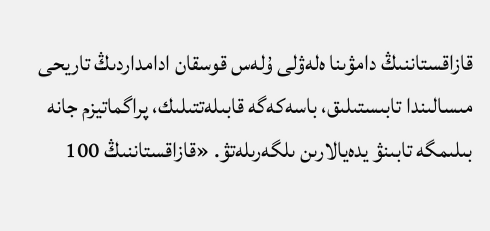قازاقستاننىڭ دامۋىنا ەلەۋلى ۇلەس قوسقان ادامداردىڭ تاريحى مىسالىندا تابىستىلىق، باسەكەگە قابىلەتتىلىك، پراگماتيزم جانە بىلىمگە تابىنۋ يدەيالارىن ىلگەرىلەتۋ. «قازاقستاننىڭ 100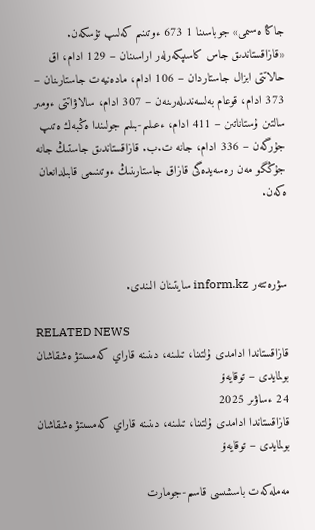جاڭا ەسىمى» جوباسىنا 1 673 ءوتىنىم كەلىپ تۇسكەن. «قازاقستاندىق جاس كاسىپكەرلەر اراسىنان – 129 ادام، اق حالاتتى ابزال جاستاردان – 106 ادام، مادەنيەت جاستارىنان – 373 ادام، قوعام بەلسەندىلەرىنەن – 307 ادام، سالاۋاتتى ءومىر سالتىن ۇستاناتىن – 411 ادام، ءعىلىم-بىلىم جولىندا ەڭبەك ەتىپ جۇرگەن – 336 ادام، جانە ت.ب. قازاقستاندىق جاستىڭ جانە جۇڭگو مەن رەسەيدەگى قازاق جاستارىنىڭ ءوتىنىمى قابىلدانعان ەكەن.



سۋرەتتەر inform.kz سايتىنان الىندى.

RELATED NEWS
قازاقستاندا ادامدى ۇلتىنا، تىلىنە، دىنىنە قاراي كەمسىتۋ ەشقاشان بولمايدى – توقايەۆ
24 ءساۋىر 2025
قازاقستاندا ادامدى ۇلتىنا، تىلىنە، دىنىنە قاراي كەمسىتۋ ەشقاشان بولمايدى – توقايەۆ

مەملەكەت باسشىسى قاسىم-جومارت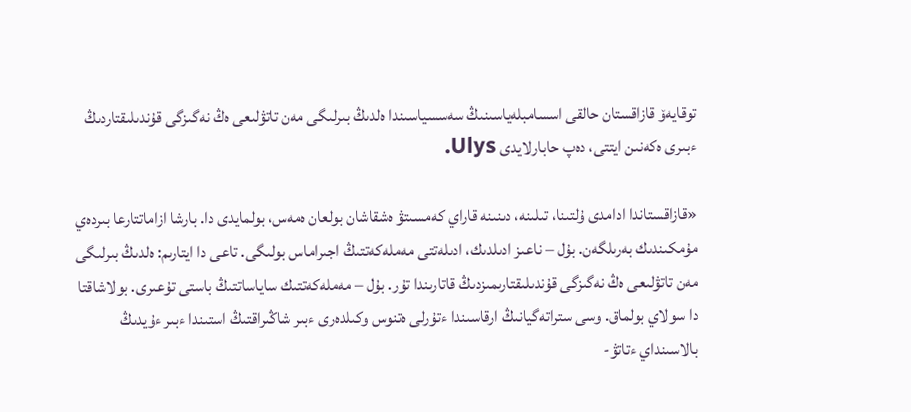توقايەۆ قازاقستان حالقى اسسامبلەياسىنىڭ سەسسياسىندا ەلدىڭ بىرلىگى مەن تاتۋلىعى ەڭ نەگىزگى قۇندىلىقتاردىڭ ءبىرى ەكەنىن ايتتى، دەپ حابارلايدى Ulys.

«قازاقستاندا ادامدى ۇلتىنا، تىلىنە، دىنىنە قاراي كەمسىتۋ ەشقاشان بولعان ەمەس، بولمايدى دا. بارشا ازاماتتارعا بىردەي مۇمكىندىك بەرىلگەن. بۇل – ناعىز ادىلدىك، ادىلەتتى مەملەكەتتىڭ اجىراماس بولىگى. تاعى دا ايتارىم: ەلدىڭ بىرلىگى مەن تاتۋلىعى ەڭ نەگىزگى قۇندىلىقتارىمىزدىڭ قاتارىندا تۇر. بۇل – مەملەكەتتىك ساياساتتىڭ باستى تۇعىرى. بولاشاقتا دا سولاي بولماق. وسى ستراتەگيانىڭ ارقاسىندا ءتۇرلى ەتنوس وكىلدەرى ءبىر شاڭىراقتىڭ استىندا ءبىر ءۇيدىڭ بالاسىنداي ءتاتۋ-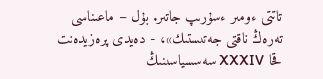تاتتى ءومىر ءسۇرىپ جاتىر. بۇل – ماعىناسى تەرەڭ ناقتى جەتىستىك»، - دەيدى پرەزيدەنت قحا XXXIV سەسسياسىنىڭ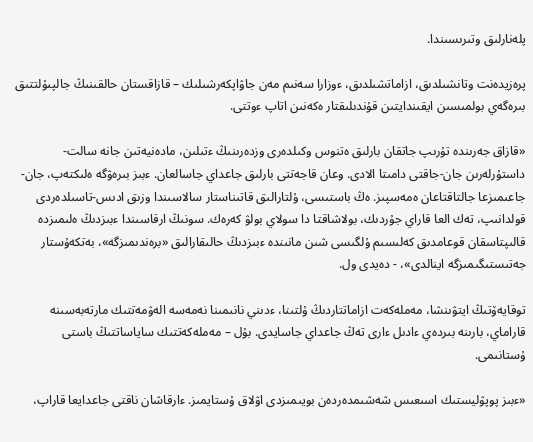پلەنارلىق وتىرىسىندا.

پرەزيدەنت وتانشىلدىق، ازاماتشىلدىق، ءوزارا سەنىم مەن جاۋاپكەرشىلىك – قازاقستان حالقىنىڭ جالپىۇلتتىق بىرەگەي بولمىسىن ايقىندايتىن قۇندىلىقتار ەكەنىن اتاپ ءوتتى.

«قازاق جەرىندە تۇرىپ جاتقان بارلىق ەتنوس وكىلدەرى وزدەرىنىڭ ءتىلىن، مادەنيەتىن جانە سالت-داستۇرلەرىن جان-جاقتى دامىتا الادى. وعان قاجەتتى بارلىق جاعداي جاسالعان. ءبىز بىرەۋگە ەلىكتەپ، جان-جاعىمىزعا جالتاقتاعان ەمەسپىز. ەڭ باستىسى، ۇلتارالىق قاتىناستار سالاسىندا وزىق ادىس-تاسىلدەردى قولدانىپ، تەك العا قاراي جۇردىك، بولاشاقتا دا سولاي بولۋ كەرەك. سونىڭ ارقاسىندا ءبىزدىڭ ەلىمىزدە قالىپتاسقان قوعامدىق كەلىسىم ۇلگىسى شىن مانىندە ءبىزدىڭ حالىقارالىق «برەندىمىزگە»، بەتكەۇستار جەتىستىگىمىزگە اينالدى»، - دەيدى ول.

توقايەۆتىڭ ايتۋىنشا، مەملەكەت ازاماتتاردىڭ ۇلتىنا، ءدىني نانىمىنا نەمەسە الەۋمەتتىك مارتەبەسىنە قاراماي، بارىنە بىردەي ءادىل ءارى تەڭ جاعداي جاسايدى. بۇل – مەملەكەتتىك ساياساتتىڭ باستى ۇستانىمى.

«ءبىز پوپۋليستىك اسىعىس شەشىمدەردەن بويىمىزدى اۋلاق ۇستايمىز. ءارقاشان ناقتى جاعدايعا قاراپ،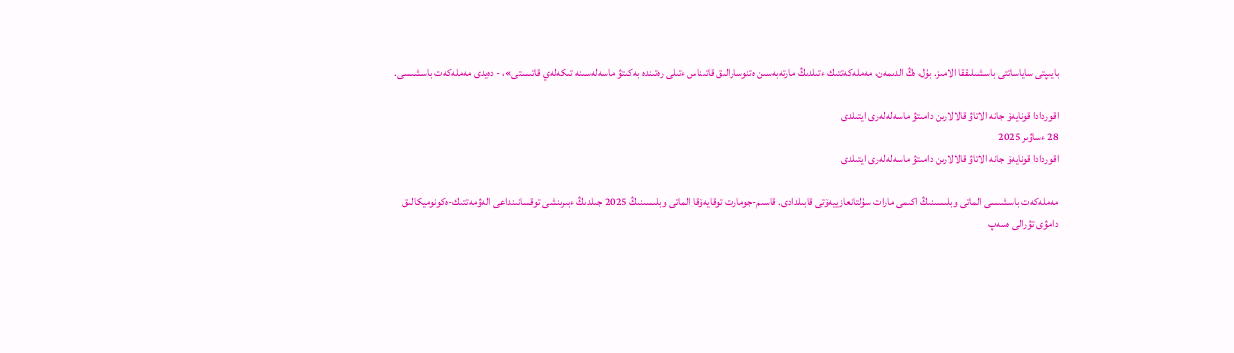بايىپتى ساياساتتى باسشىلىققا الامىز. بۇل، ەڭ الدىمەن، مەملەكەتتىك ءتىلدىڭ مارتەبەسىن ەتنوسارالىق قاتىناس ءتىلى رەتىندە بەكىتۋ ماسەلەسىنە تىكەلەي قاتىستى»، - دەيدى مەملەكەت باسشىسى.

اقوردادا قونايەۆ جانە الاتاۋ قالالارىن دامىتۋ ماسەلەلەرى ايتىلدى
28 ءساۋىر 2025
اقوردادا قونايەۆ جانە الاتاۋ قالالارىن دامىتۋ ماسەلەلەرى ايتىلدى

مەملەكەت باسشىسى الماتى وبلىسىنىڭ اكىمى مارات سۇلتانعازييەۆتى قابىلدادى. قاسىم-جومارت توقايەۆقا الماتى وبلىسىنىڭ 2025 جىلدىڭ ءبىرىنشى توقسانىنداعى الەۋمەتتىك-ەكونوميكالىق دامۋى تۋرالى ەسەپ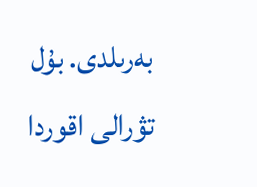بەرىلدى. بۇل تۋرالى اقوردا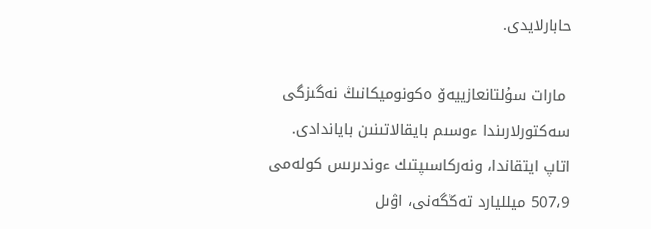حابارلايدى.

 مارات سۇلتانعازييەۆ ەكونوميكانىڭ نەگىزگى سەكتورلارىندا ءوسىم بايقالاتىنىن باياندادى. اتاپ ايتقاندا، ونەركاسىپتىك ءوندىرىس كولەمى 507،9 ميلليارد تەڭگەنى، اۋىل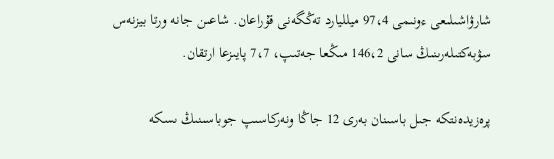شارۋاشىلىعى ءونىمى 97،4 ميلليارد تەڭگەنى قۇراعان. شاعىن جانە ورتا بيزنەس سۋبەكتىلەرىنىڭ سانى 146،2 مىڭعا جەتىپ، 7،7 پايىزعا ارتقان.

پرەزيدەنتكە جىل باسىنان بەرى 12 جاڭا ونەركاسىپ جوباسىنىڭ ىسكە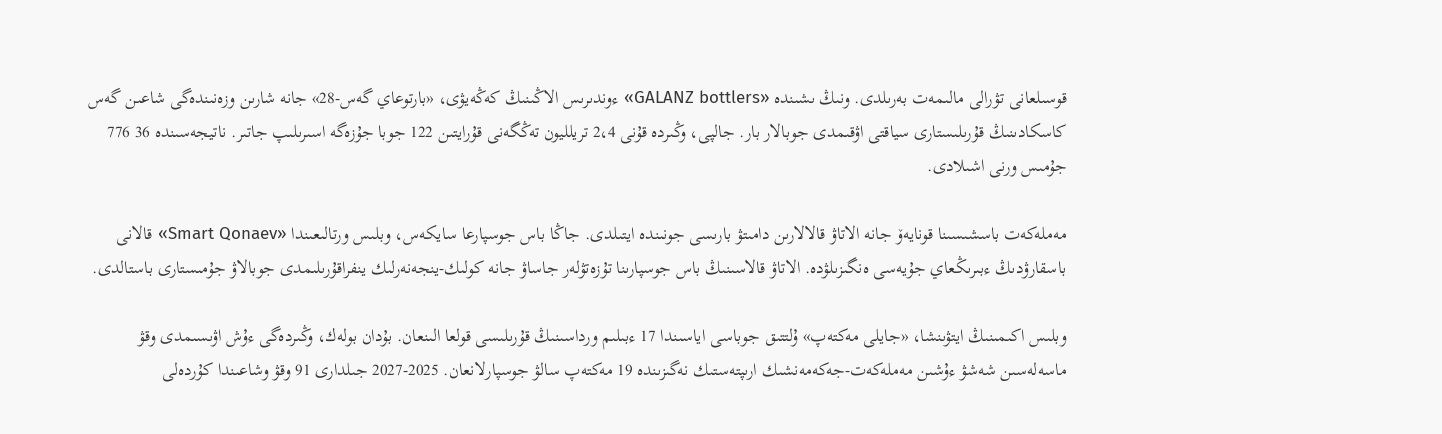قوسىلعانى تۋرالى مالىمەت بەرىلدى. ونىڭ ىشىندە «GALANZ bottlers» ءوندىرىس الاڭىنىڭ كەڭەيۋى، «بارتوعاي گەس-28» جانە شارىن وزەنىندەگى شاعىن گەس كاسكادىنىڭ قۇرىلىستارى سياقتى اۋقىمدى جوبالار بار. جالپى، وڭىردە قۇنى 2،4 تريلليون تەڭگەنى قۇرايتىن 122 جوبا جۇزەگە اسىرىلىپ جاتىر. ناتيجەسىندە 36 776 جۇمىس ورنى اشىلادى.

مەملەكەت باسشىسىنا قونايەۆ جانە الاتاۋ قالالارىن دامىتۋ بارىسى جونىندە ايتىلدى. جاڭا باس جوسپارعا سايكەس، وبلىس ورتالىعىندا «Smart Qonaev» قالانى باسقارۋدىڭ ءبىرىڭعاي جۇيەسى ەنگىزىلۋدە. الاتاۋ قالاسىنىڭ باس جوسپارىنا تۇزەتۋلەر جاساۋ جانە كولىك-ينجەنەرلىك ينفراقۇرىلىمدى جوبالاۋ جۇمىستارى باستالدى.

وبلىس اكىمىنىڭ ايتۋىنشا، «جايلى مەكتەپ» ۇلتتىق جوباسى اياسىندا 17 ءبىلىم ورداسىنىڭ قۇرىلىسى قولعا الىنعان. بۇدان بولەك، وڭىردەگى ءۇش اۋىسىمدى وقۋ ماسەلەسىن شەشۋ ءۇشىن مەملەكەت-جەكەمەنشىك ارىپتەستىك نەگىزىندە 19 مەكتەپ سالۋ جوسپارلانعان. 2025-2027 جىلدارى 91 وقۋ وشاعىندا كۇردەلى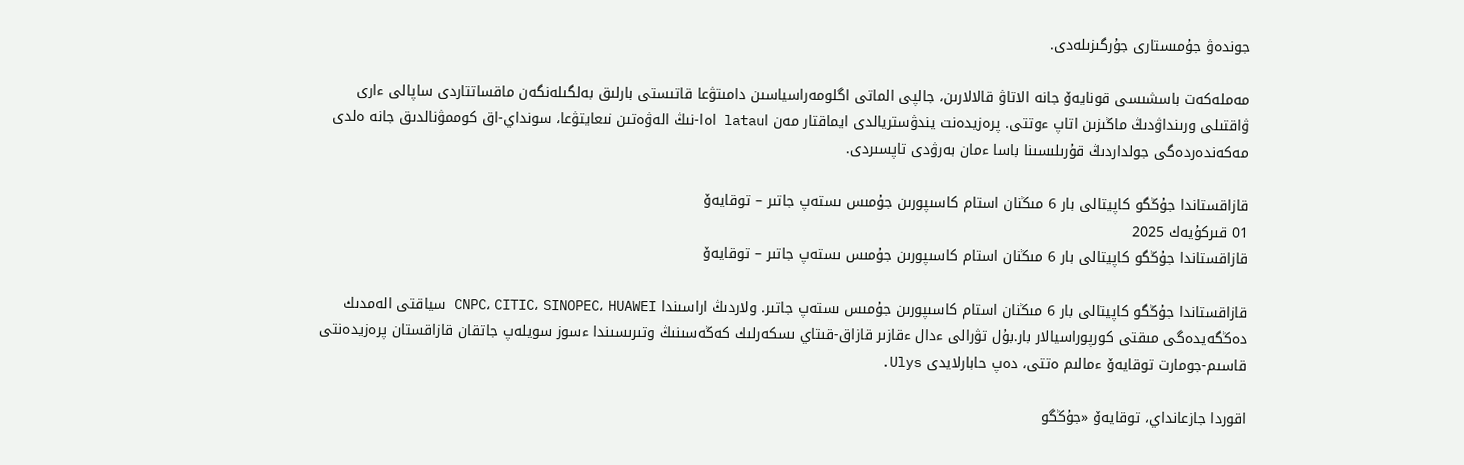جوندەۋ جۇمىستارى جۇرگىزىلەدى.

مەملەكەت باسشىسى قونايەۆ جانە الاتاۋ قالالارىن، جالپى الماتى اگلومەراسياسىن دامىتۋعا قاتىستى بارلىق بەلگىلەنگەن ماقساتتاردى ساپالى ءارى ۋاقتىلى ورىنداۋدىڭ ماڭىزىن اتاپ ءوتتى. پرەزيدەنت يندۋستريالدى ايماقتار مەن اlatau اەا-نىڭ الەۋەتىن نىعايتۋعا، سونداي-اق كوممۋنالدىق جانە ەلدى مەكەندەردەگى جولداردىڭ قۇرىلىسىنا باسا ءمان بەرۋدى تاپسىردى.

قازاقستاندا جۇڭگو كاپيتالى بار 6 مىڭنان استام كاسىپورىن جۇمىس ىستەپ جاتىر – توقايەۆ
01 قىركۇيەك 2025
قازاقستاندا جۇڭگو كاپيتالى بار 6 مىڭنان استام كاسىپورىن جۇمىس ىستەپ جاتىر – توقايەۆ

قازاقستاندا جۇڭگو كاپيتالى بار 6 مىڭنان استام كاسىپورىن جۇمىس ىستەپ جاتىر. ولاردىڭ اراسىندا CNPC، CITIC، SINOPEC، HUAWEI سياقتى الەمدىك دەڭگەيدەگى مىقتى كورپوراسيالار بار.بۇل تۋرالى ءدال ءقازىر قازاق-قىتاي ىسكەرلىك كەڭەسىنىڭ وتىرىسىندا ءسوز سويلەپ جاتقان قازاقستان پرەزيدەنتى قاسىم-جومارت توقايەۆ ءمالىم ەتتى، دەپ حابارلايدى Ulys.

اقوردا جازعانداي، توقايەۆ «جۇڭگو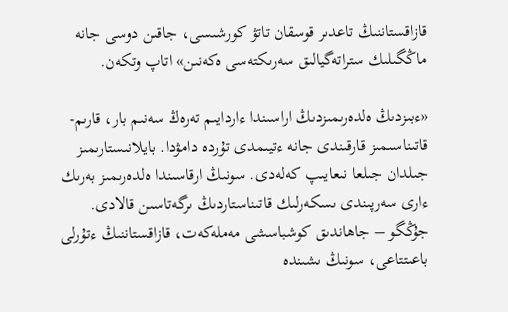قازاقستاننىڭ تاعدىر قوسقان تاتۋ كورشىسى، جاقىن دوسى جانە ماڭگىلىك ستراتەگيالىق سەرىكتەسى ەكەنىن» اتاپ وتكەن.

«ءبىزدىڭ ەلدەرىمىزدىڭ اراسىندا ءاردايىم تەرەڭ سەنىم بار، قارىم-قاتىناسىمىز قارقىندى جانە ءتيىمدى تۇردە دامۋدا. بايلانىستارىمىز جىلدان جىلعا نىعايىپ كەلەدى. سونىڭ ارقاسىندا ەلدەرىمىز بەرىك ءارى سەرپىندى ىسكەرلىك قاتىناستاردىڭ ىرگەتاسىن قالادى. جۇڭگو – جاھاندىق كوشباسشى مەملەكەت، قازاقستاننىڭ ءتۇرلى باعىتتاعى، سونىڭ ىشىندە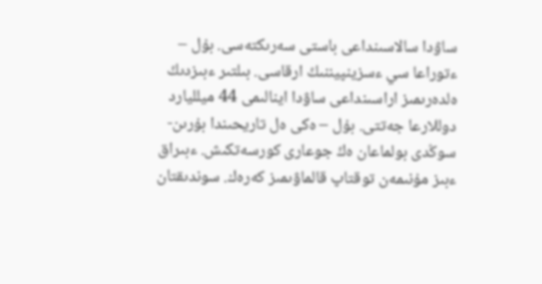ساۋدا سالاسىنداعى باستى سەرىكتەسى. بۇل – ءتوراعا سي ءسزينپيننىڭ ارقاسى. بىلتىر ءبىزدىڭ ەلدەرىمىز اراسىنداعى ساۋدا اينالىمى 44 ميلليارد دوللارعا جەتتى. بۇل – ەكى ەل تاريحىندا بۇرىن-سوڭدى بولماعان ەڭ جوعارى كورسەتكىش. ءبىراق ءبىز مۇنىمەن توقتاپ قالماۋىمىز كەرەك. سوندىقتان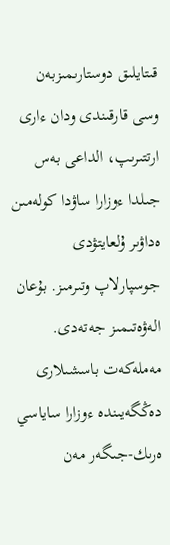قىتايلىق دوستارىمىزبەن وسى قارقىندى ودان ءارى ارتتىرىپ، الداعى بەس جىلدا ءوزارا ساۋدا كولەمىن ەداۋىر ۇلعايتۋدى جوسپارلاپ وتىرمىز. بۇعان الەۋەتىمىز جەتەدى. مەملەكەت باسشىلارى دەڭگەيىندە ءوزارا ساياسي ەرىك-جىگەر مەن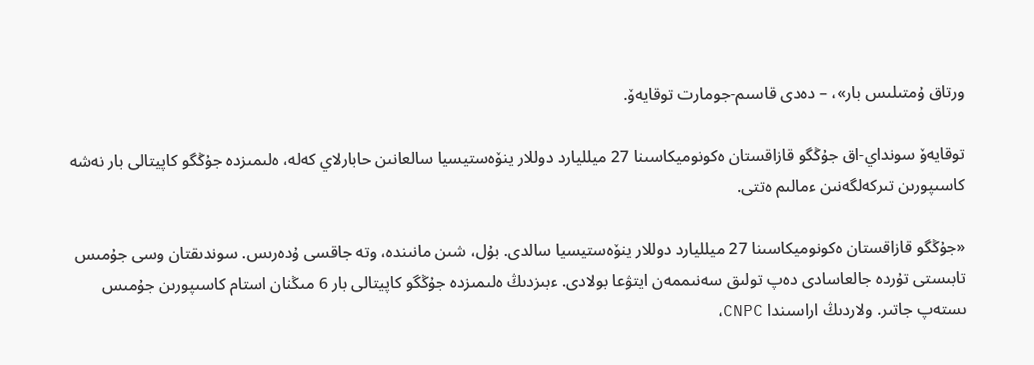ورتاق ۇمتىلىس بار»، – دەدى قاسىم-جومارت توقايەۆ.

توقايەۆ سونداي-اق جۇڭگو قازاقستان ەكونوميكاسىنا 27 ميلليارد دوللار ينۆەستيسيا سالعانىن حابارلاي كەلە، ەلىمىزدە جۇڭگو كاپيتالى بار نەشە كاسىپورىن تىركەلگەنىن ءمالىم ەتتى.

«جۇڭگو قازاقستان ەكونوميكاسىنا 27 ميلليارد دوللار ينۆەستيسيا سالدى. بۇل، شىن مانىندە، وتە جاقسى ۇدەرىس. سوندىقتان وسى جۇمىس تابىستى تۇردە جالعاسادى دەپ تولىق سەنىممەن ايتۋعا بولادى. ءبىزدىڭ ەلىمىزدە جۇڭگو كاپيتالى بار 6 مىڭنان استام كاسىپورىن جۇمىس ىستەپ جاتىر. ولاردىڭ اراسىندا CNPC،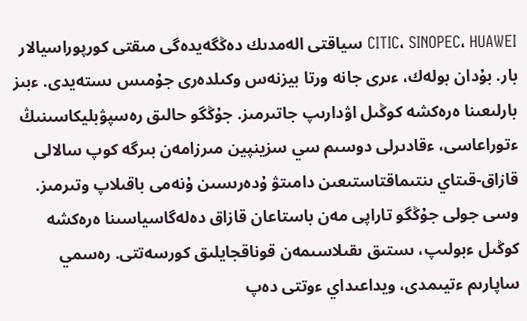CITIC، SINOPEC، HUAWEI سياقتى الەمدىك دەڭگەيدەگى مىقتى كورپوراسيالار بار. بۇدان بولەك، ءىرى جانە ورتا بيزنەس وكىلدەرى جۇمىس ىستەيدى. ءبىز بارلىعىنا ەرەكشە كوڭىل اۋدارىپ جاتىرمىز. جۇڭگو حالىق رەسپۋبليكاسىنىڭ ءتوراعاسى، ءقادىرلى دوسىم سي سزينپين مىرزامەن بىرگە كوپ سالالى قازاق-قىتاي ىنتىماقتاستىعىن دامىتۋ ۇدەرىسىن ۇنەمى باقىلاپ وتىرمىز. وسى جولى جۇڭگو تاراپى مەن باستاعان قازاق دەلەگاسياسىنا ەرەكشە كوڭىل ءبولىپ، ىستىق ىقىلاسىمەن قوناقجايلىق كورسەتتى. رەسمي ساپارىم ءتيىمدى، ويداعىداي ءوتتى دەپ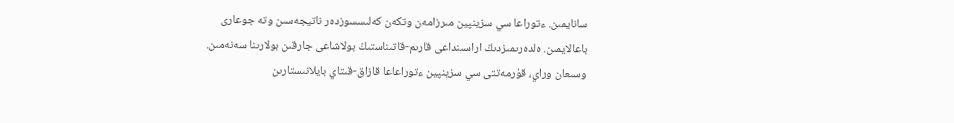سانايمىن. ءتوراعا سي سزينپين مىرزامەن وتكەن كەلىسسوزدەر ناتيجەسىن وتە جوعارى باعالايمىن. ەلدەرىمىزدىڭ اراسىنداعى قارىم-قاتىناستىڭ بولاشاعى جارقىن بولارىنا سەنەمىن. وسىعان وراي، قۇرمەتتى سي سزينپين ءتوراعاعا قازاق-قىتاي بايلانىستارىن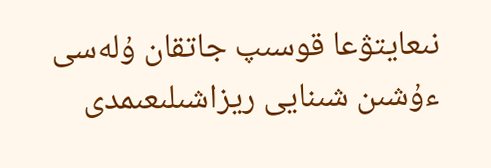نىعايتۋعا قوسىپ جاتقان ۇلەسى ءۇشىن شىنايى ريزاشىلىعىمدى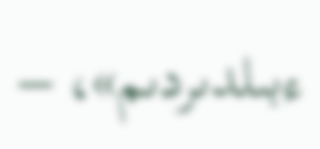ءبىلدىردىم»، –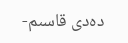دەدى قاسىم-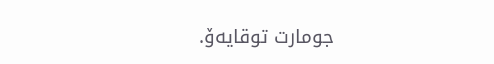جومارت توقايەۆ.